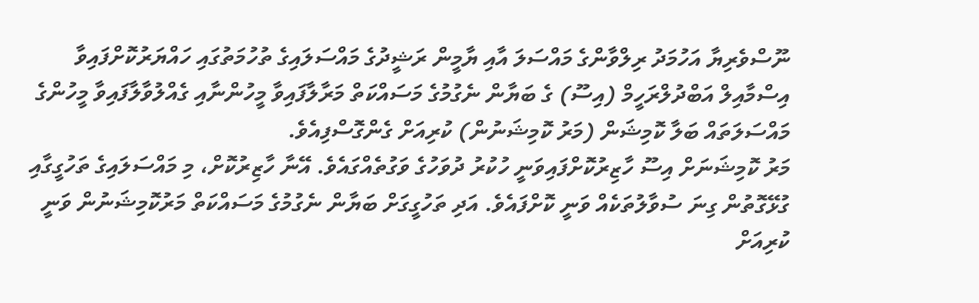ނޫސްވެރިޔާ އަހުމަދު ރިލްވާންގެ މައްސަލަ އާއި ޔާމީން ރަޝީދުގެ މައްސަލައިގެ ތުހުމަތުގައި ހައްޔަރުކޮށްފައިވާ އިސްމާއިލް އަބްދުލްރަހީމް (އިސޫ) ގެ ބަޔާން ނެގުމުގެ މަސައްކަތް މަރާލާފައިވާ މީހުންނާއި ގެއްލުވާލާފައިވާ މީހުންގެ މައްސަލަތައް ބަލާ ކޮމިޝަން (މަރު ކޮމިޝަނުން) ކުރިއަށް ގެންގޮސްފިއެވެ.
މަރު ކޮމިޝަނަށް އިސޫ ހާޒިރުކޮށްފައިވަނީ ހުކުރު ދުވަހުގެ ވަގުތެއްގައެވެ. އޭނާ ހާޒިރުކޮށް، މި މައްސަލައިގެ ތަހުގީގާއި ގުޅޭގޮތުން ގިނަ ސުވާލުތަކެއް ވަނީ ކޮށްފައެވެ. އަދި ތަހުގީގަށް ބަޔާން ނެގުމުގެ މަސައްކަތް މަރުކޮމިޝަނުން ވަނީ ކުރިއަށް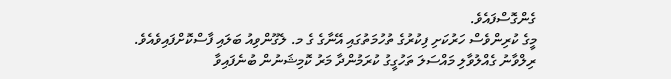ގެންގޮސްފައެވެ.
މީގެ ކުރިންވެސް ހަރުކަށި ފިކުރުގެ ތުހުމަތުގައި އޭނާގެ ގެ މ. ލެގޫންވިއު ބަލައި ފާސްކޮށްފައިވެއެވެ.
ރިލްވާނު ގެއްލުވާލި މައްސަލަ ތަހުގީގު ކުރަމުންދާ މަރު ކޮމިޝަނުން ބުނެފައިވާ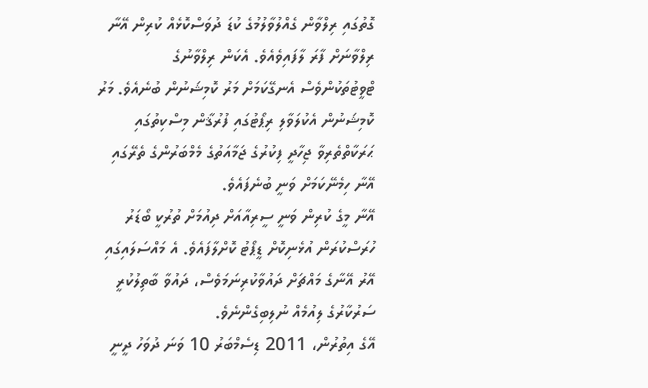ގޮތުގައި ރިލްވާން ގެއްލުވާލުމުގެ ކުޑަ ދުވަސްކޮޅެއް ކުރިން އޭނާ ރިލްވާނަށް ފާރަ ލާފައިވެއެވެ. އެކަން ރިލްވާނުގެ ޓްވީޓުތަކުންވެސް އެނގޭކަމަށް މަރު ކޮމިޝަނުން ބުނެއެވެ. މަރު ކޮމިޝަނުން އެކުލަވާލި ރިޕޯޓުގައި ފުރުޤާން މިސްކިތުގައި ޙަރަކާތްތެރިވާ ޖިހާދީ ފިކުރުގެ ޖަމާއަތުގެ މެމްބަރުންގެ ތެރޭގައި އޭނާ ހިމެނޭކަމަށް ވަނީ ބުނެފައެވެ.
އޭނާ މީގެ ކުރިން ވަނީ ސީރިއާއަށް ދިއުމަށް ތުރުކީ ބޯޑަރު ހުރަސްކުރަން އުޅެނިކޮށް ޑީޕޯޓު ކޮށްލާފައެވެ. އެ މައްސަލައިގައި އޭރު އޭނާގެ މައްޗަށް ދައުވާކުރިނަމަވެސް، ދައުވާ ބާތިލުކުރީ ސަރުކާރުގެ ލިއުމެއް ނުލިބިގެންނެވެ.
އޭގެ އިތުރުން، 2011 ޑިސެމްބަރު 10 ވަނަ ދުވަހު ދީނީ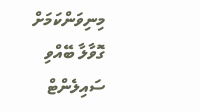މިނިވަންކަމަށް ގޮވާލާ ބޭއްވި ސައިލެންޓް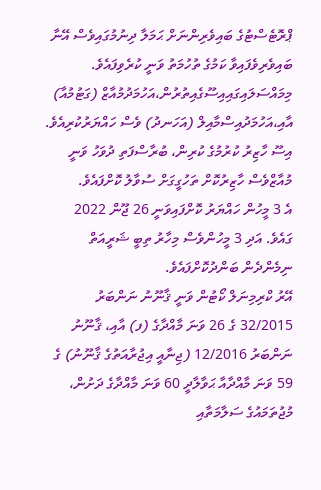ޕްރޮޓެސްޓުގެ ބައިވެރިންނަށް ޙަމަލާ ދިނުމުގައިވެސް އޭނާ ބައިވެރިވެފައިވާ ކަމުގެ ތުހުމަތު ވަނީ ކުރެވިފައެވެ.
މިމައްސަލައިގައިއިސޫގެއިތުރުން،އަހުމަދުމުއާޒް (ގަޓުމުއާ) އާއި،އަހުމަދުއިސްމާއިލް (އަހަނދު) ވެސް ހައްޔަރުކުރިއެވެ.
އިސޫ ހާޒިރު ކުރުމުގެ ކުރިން، ބުރާސްފަތި ދުވަހު ވަނީ މުއާޒްވެސް ހާޒިރުކޮށް ތަހުގީގަށް ސުވާލު ކޮށްފައެވެ.
އެ 3 މީހުން ހައްޔަރު ކޮށްފައިވަނީ 26 ޖޫން 2022 ގައެވެ. އަދި 3 މީހުންވެސް މިހާރު ތިބީ ޝަރީއަތް ނިމެންދެން ބަންދުކޮށްފައެވެ.
އޭރު ކްރިމިނަލް ކޯޓުން ވަނީ ޤާނޫނު ނަންބަރު 32/2015 ގެ 26 ވަނަ މާއްދާގެ (ފ) އާއި، ޤާނޫނު ނަންބަރު 12/2016 (ޖިނާއީ އިޖުރާއަތުގެ ޤާނޫނު) ގެ 59 ވަނަ މާއްދާއާ ޙަވާލާދީ 60 ވަނަ މާއްދާގެ ދަށުން، މުޖުތަމައުގެ ސަލާމަތާއި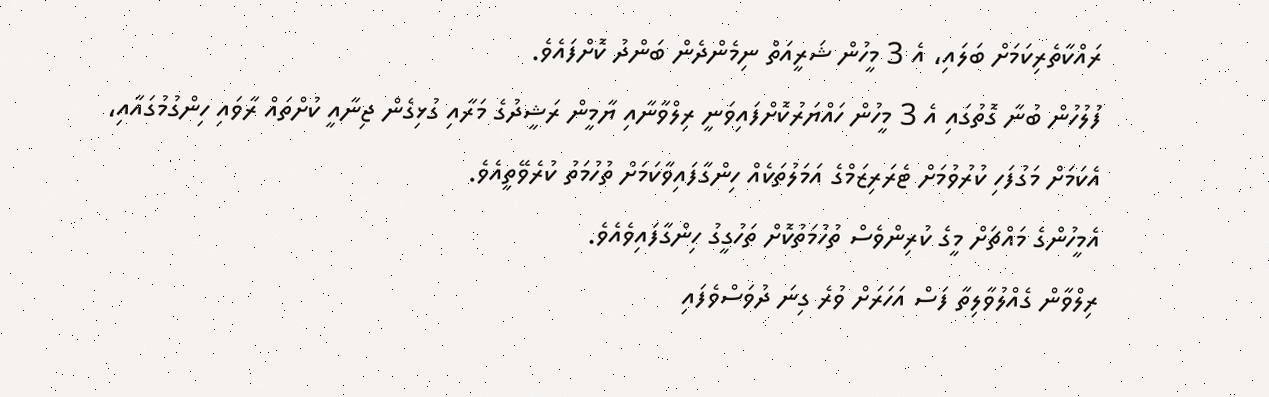ރައްކާތެރިކަމަށް ބަލައި، އެ 3 މީހުން ޝަރީއަތް ނިމެންދެން ބަންދު ކޮށްފައެވެ.
ފުލުހުން ބުނާ ގޮތުގައި އެ 3 މީހުން ހައްޔަރުކޮށްފައިވަނީ ރިލްވާނާއި ޔާމީން ރަޝީދުގެ މަރާއި ގުޅިގެން ޖިނާއީ ކުށްތައް ރާވައި ހިންގުމުގައާއި، އެކަމަށް މަގުފަހި ކުރުވުމަށް ޓެރަރިޒަމްގެ އަމަލުތަކެއް ހިންގާފައިވާކަމަށް ތުހުމަތު ކުރެވޭތީއެވެ.
އެމީހުންގެ މައްޗަށް މީގެ ކުރިންވެސް ތުހުމަތުކޮށް ތަހުގީގު ހިންގާފައިވެއެވެ.
ރިލްވާން ގެއްލުވާލިތާ ފަސް އަހަރަށް ވުރެ ގިނަ ދުވަސްވެފައި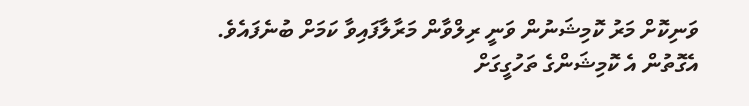ވަނިކޮށް މަރު ކޮމިޝަނުން ވަނީ ރިލްވާން މަރާލާފައިވާ ކަމަށް ބުނެފައެވެ. އެގޮތުން އެ ކޮމިޝަންގެ ތަހުގީގަށް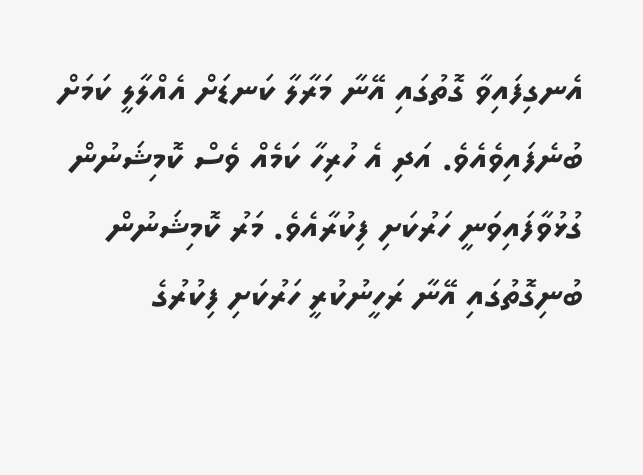އެނގިފައިވާ ގޮތުގައި އޭނާ މަރާލާ ކަނޑަށް އެއްލާލީ ކަމަށް ބުނެފައިވެއެވެ. އަދި އެ ހުރިހާ ކަމެއް ވެސް ކޮމިޝަނުން ގުޅުވާފައިވަނީ ހަރުކަށި ފިކުރާއެވެ. މަރު ކޮމިޝަނުން ބުނިގޮތުގައި އޭނާ ރަހީނުކުރީ ހަރުކަށި ފިކުރުގެ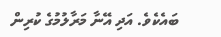ބައެކެވެ. އަދި އޭނާ މަރާލުމުގެ ކުރިން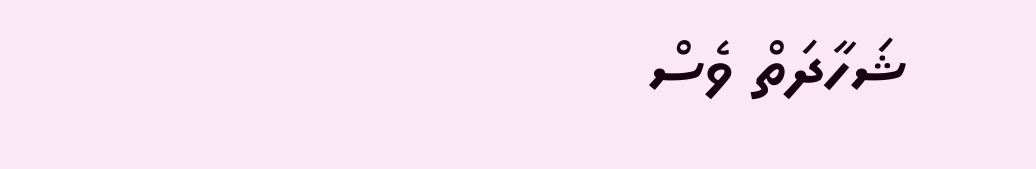ޝަހާދަތް ވެސް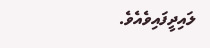ލައިދީފައިވެއެވެ.